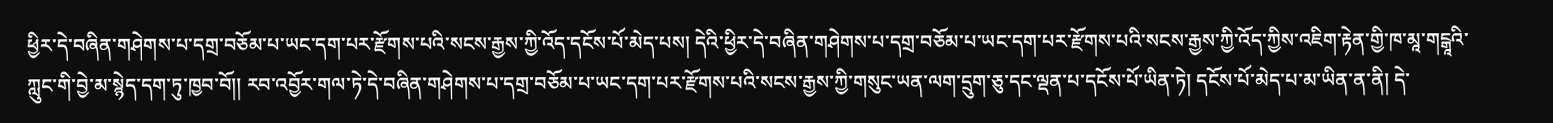ཕྱིར་དེ་བཞིན་གཤེགས་པ་དགྲ་བཅོམ་པ་ཡང་དག་པར་རྫོགས་པའི་སངས་རྒྱས་ཀྱི་འོད་དངོས་པོ་མེད་པས། དེའི་ཕྱིར་དེ་བཞིན་གཤེགས་པ་དགྲ་བཅོམ་པ་ཡང་དག་པར་རྫོགས་པའི་སངས་རྒྱས་ཀྱི་འོད་ཀྱིས་འཇིག་རྟེན་གྱི་ཁ་མཱ་གངྒཱའི་ཀླུང་གི་བྱེ་མ་སྙེད་དག་ཏུ་ཁྱབ་བོ།། རབ་འབྱོར་གལ་ཏེ་དེ་བཞིན་གཤེགས་པ་དགྲ་བཅོམ་པ་ཡང་དག་པར་རྫོགས་པའི་སངས་རྒྱས་ཀྱི་གསུང་ཡན་ལག་དྲུག་ཅུ་དང་ལྡན་པ་དངོས་པོ་ཡིན་ཏེ། དངོས་པོ་མེད་པ་མ་ཡིན་ན་ནི། དེ་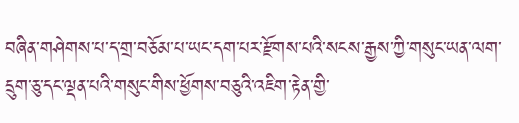བཞིན་གཤེགས་པ་ད་གྲ་བཅོམ་པ་ཡང་དག་པར་རྫོགས་པའི་སངས་རྒྱས་ཀྱི་གསུང་ཡན་ལག་དྲུག་ཅུ་དང་ལྡན་པའི་གསུང་གིས་ཕྱོགས་བཅུའི་འཇིག་རྟེན་གྱི་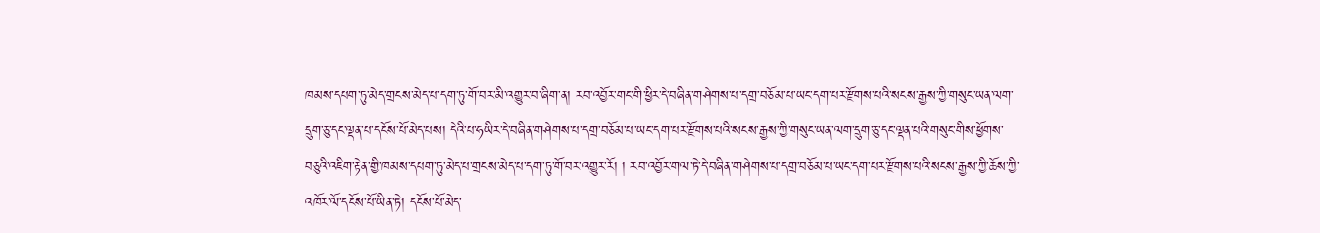ཁམས་དཔག་ཏུ་མེད་གྲངས་མེད་པ་དག་ཏུ་གོ་བར་མི་འགྱུར་བ་ཞིག་ན། རབ་འབྱོར་གང་གི་ཕྱིར་དེ་བཞིན་གཤེགས་པ་དགྲ་བཅོམ་པ་ཡང་དག་པར་རྫོགས་པའི་སངས་རྒྱས་ཀྱི་གསུང་ཡན་ལག་དྲུག་ཅུ་དང་ལྡན་པ་དངོས་པོ་མེད་པས། དེའི་པ་ཧཡིར་དེ་བཞིན་གཤེགས་པ་དགྲ་བཅོམ་པ་ཡང་དག་པར་རྫོགས་པའི་སངས་རྒྱས་ཀྱི་གསུང་ཡན་ལག་དྲུག་ཅུ་དང་ལྡན་པའི་གསུང་གིས་ཕྱོགས་བཅུའི་འཇིག་རྟེན་གྱི་ཁམས་དཔག་ཏུ་མེད་པ་གྲངས་མེད་པ་དག་ཏུ་གོ་བར་འགྱུར་རོ། ། རབ་འབྱོར་གལ་ཏེ་དེ་བཞིན་གཤེགས་པ་དགྲ་བཅོམ་པ་ཡང་དག་པར་རྫོགས་པའི་སངས་རྒྱས་ཀྱི་ཆོས་ཀྱི་འཁོར་ལོ་དངོས་པོ་ཡིན་ཏེ། དངོས་པོ་མེད་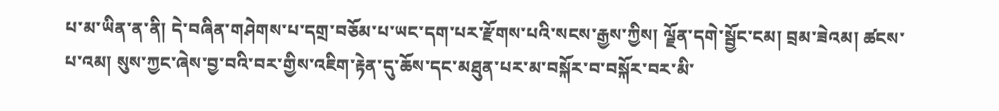པ་མ་ཡིན་ན་ནི། དེ་བཞིན་གཤེགས་པ་དགྲ་བཅོམ་པ་ཡང་དག་པར་རྫོགས་པའི་སངས་རྒྱས་ཀྱིས། ལྗོན་དགེ་སྦྱོང་ངམ། བྲམ་ཟེའམ། ཚངས་པ་འམ། སུས་ཀྱང་ཞེས་བྱ་བའི་བར་གྱིས་འཇིག་རྟེན་དུ་ཆོས་དང་མཐུན་པར་མ་བསྐོར་བ་བསྐོར་བར་མི་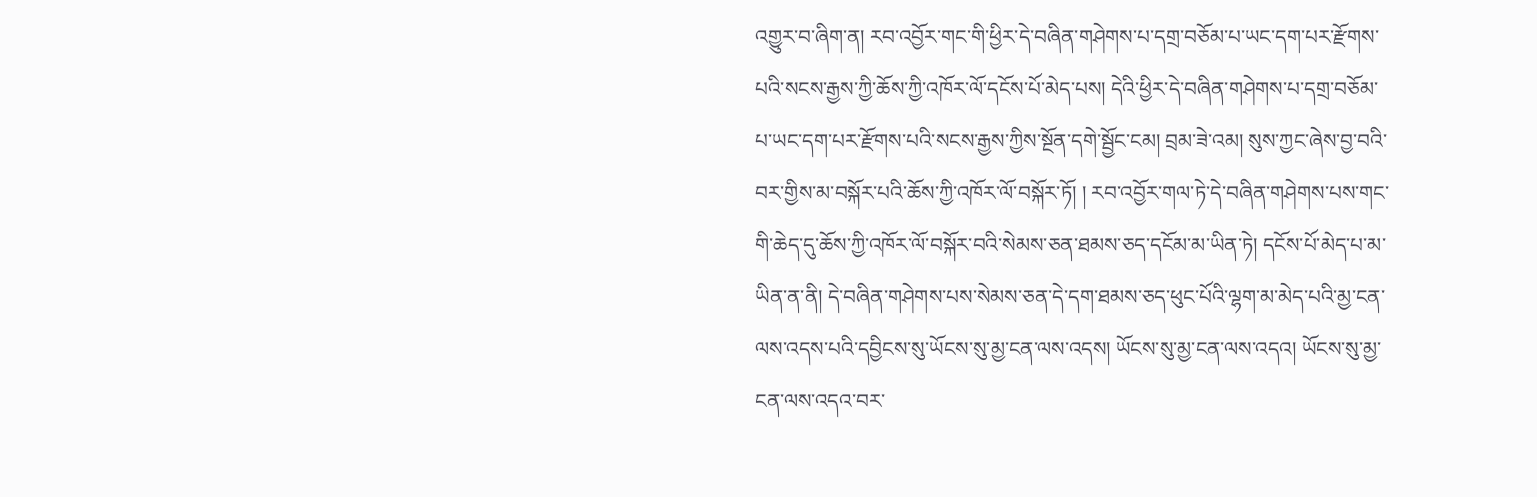འགྱུར་བ་ཞིག་ན། རབ་འབྱོར་གང་གི་ཕྱིར་དེ་བཞིན་གཤེགས་པ་དགྲ་བཅོམ་པ་ཡང་དག་པར་རྫོགས་པའི་སངས་རྒྱས་ཀྱི་ཆོས་ཀྱི་འཁོར་ལོ་དངོས་པོ་མེད་པས། དེའི་ཕྱིར་དེ་བཞིན་གཤེགས་པ་དགྲ་བཅོམ་པ་ཡང་དག་པར་རྫོགས་པའི་སངས་རྒྱས་ཀྱིས་སྔོན་དགེ་སྦྱོང་ངམ། བྲམ་ཟེ་འམ། སུས་ཀྱང་ཞེས་བྱ་བའི་བར་གྱིས་མ་བསྐོར་པའི་ཆོས་ཀྱི་འཁོར་ལོ་བསྐོར་ཏོ། ། རབ་འབྱོར་གལ་ཏེ་དེ་བཞིན་གཤེགས་པས་གང་གི་ཆེད་དུ་ཆོས་ཀྱི་འཁོར་ལོ་བསྐོར་བའི་སེམས་ཅན་ཐམས་ཅད་དངོམ་མ་ཡིན་ཏེ། དངོས་པོ་མེད་པ་མ་ཡིན་ན་ནི། དེ་བཞིན་གཤེགས་པས་སེམས་ཅན་དེ་དག་ཐམས་ཅད་ཕུང་པོའི་ལྷག་མ་མེད་པའི་མྱ་ངན་ལས་འདས་པའི་དབྱིངས་སུ་ཡོངས་སུ་མྱ་ངན་ལས་འདས། ཡོངས་སུ་མྱ་ངན་ལས་འདའ། ཡོངས་སུ་མྱ་ངན་ལས་འདའ་བར་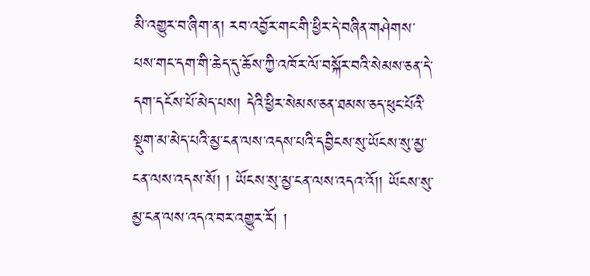མི་འགྱུར་བ་ཞིག་ན། རབ་འབྱོར་གང་གི་ཕྱིར་དེ་བཞིན་གཤེགས་པས་གང་དག་གི་ཆེད་དུ་ཆོས་ཀྱི་འཁོར་ལོ་བསྐོར་བའི་སེམས་ཅན་དེ་དག་དངོས་པོ་མེད་པས། དེའི་ཕྱིར་སེམས་ཅན་ཐམས་ཅད་ཕུང་པོའི་སྡུག་མ་མེད་པའི་མྱ་ངན་ལས་འདས་པའི་དབྱིངས་སུ་ཡོངས་སུ་མྱ་ངན་ལས་འདས་སོ། ། ཡོངས་སུ་མྱ་ངན་ལས་འདའ་འོ།། ཡོངས་སུ་མྱ་ངན་ལས་འདའ་བར་འགྱུར་རོ། །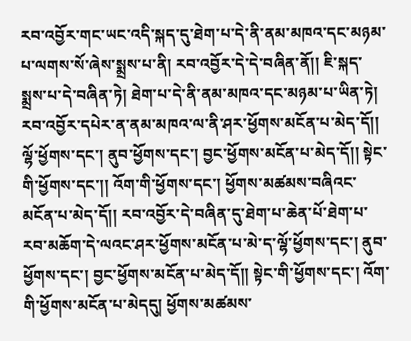རབ་འབྱོར་གང་ཡང་འདི་སྐད་དུ་ཐེག་པ་དེ་ནི་ནམ་མཁའ་དང་མཉམ་པ་ལགས་སོ་ཞེས་སྨྲས་པ་ནི། རབ་འབྱོར་དེ་དེ་བཞིན་ནོ།། ཇི་སྐད་སྨྲས་པ་དེ་བཞིན་ཏེ། ཐེག་པ་དེ་ནི་ནམ་མཁའ་དང་མཉམ་པ་ཡིན་ཏེ། རབ་འབྱོར་དཔེར་ན་ནམ་མཁའ་ལ་ནི་ཤར་ཕྱོགས་མངོན་པ་མེད་དོ།། ལྷོ་ཕྱོགས་དང་། ནུབ་ཕྱོགས་དང་། བྱང་ཕྱོགས་མངོན་པ་མེད་དོ།། སྟེང་གི་ཕྱོགས་དང་།། འོག་གི་ཕྱོགས་དང་། ཕྱོགས་མཚམས་བཞིའང་མངོན་པ་མེད་དོ།། རབ་འབྱོར་དེ་བཞིན་དུ་ཐེག་པ་ཆེན་པོ་ཐེག་པ་རབ་མཆོག་དེ་ལའང་ཤར་ཕྱོགས་མངོན་པ་མེ་ད་ལྷོ་ཕྱོགས་དང་། ནུབ་ཕྱོགས་དང་། བྱང་ཕྱོགས་མངོན་པ་མེད་དོ།། སྟེང་གི་ཕྱོགས་དང་། འོག་གི་ཕྱོགས་མངོན་པ་མེདདུ། ཕྱོགས་མཚམས་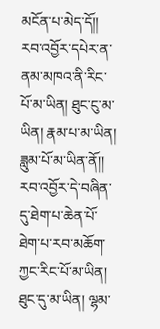མངོན་པ་མེད་དོ།། རབ་འབྱོར་དཔེར་ན་ནམ་མཁའ་ནི་རིང་པོ་མ་ཡིན། ཐུང་ངུ་མ་ཡིན། རྣམ་པ་མ་ཡིན། ཟླུམ་པོ་མ་ཡིན་ནོ།། རབ་འབྱོར་དེ་བཞིན་དུ་ཐེག་པ་ཆེན་པོ་ཐེག་པ་རབ་མཆོག་ཀྱང་རིང་པོ་མ་ཡིན། ཐུང་དུ་མ་ཡིན། ལྷམ་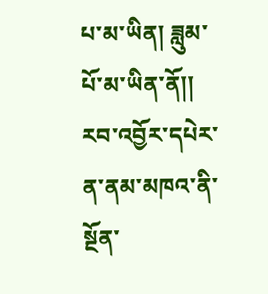པ་མ་ཡིན། ཟླུམ་པོ་མ་ཡིན་ནོ།། རབ་འབྱོར་དཔེར་ན་ནམ་མཁའ་ནི་སྔོན་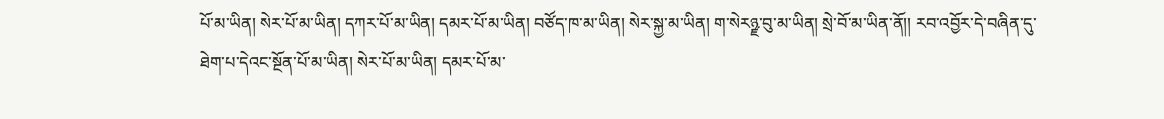པོ་མ་ཡིན། སེར་པོ་མ་ཡིན། དཀར་པོ་མ་ཡིན། དམར་པོ་མ་ཡིན། བཙོད་ཁ་མ་ཡིན། སེར་སྐྱ་མ་ཡིན། ག་སེརཉྫ་བུ་མ་ཡིན། སྲེ་བོ་མ་ཡིན་ནོ།། རབ་འབྱོར་དེ་བཞིན་དུ་ཐེག་པ་དེའང་སྔོན་པོ་མ་ཡིན། སེར་པོ་མ་ཡིན། དམར་པོ་མ་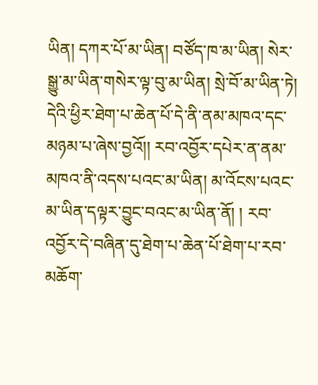ཡིན། དཀར་པོ་མ་ཡིན། བཙོད་ཁ་མ་ཡིན། སེར་སྒྱུ་མ་ཡིན་གསེར་ལྟ་བུ་མ་ཡིན། སྲེ་བོ་མ་ཡིན་ཏེ། དེའི་ཕྱིར་ཐེག་པ་ཆེན་པོ་དེ་ནི་ནམ་མཁའ་དང་མཉམ་པ་ཞེས་བྱའོ།། རབ་འབྱོར་དཔེར་ན་ནམ་མཁའ་ནི་འདས་པའང་མ་ཡིན། མ་འོངས་པའང་མ་ཡིན་དལྟར་བྱུང་བའང་མ་ཡིན་ནོ། ། རབ་འབྱོར་དེ་བཞིན་དུ་ཐེག་པ་ཆེན་པོ་ཐེག་པ་རབ་མཆོག་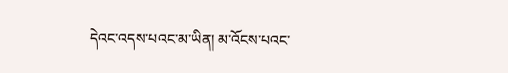དེའང་འདས་པའང་མ་ཡིན། མ་འོངས་པའང་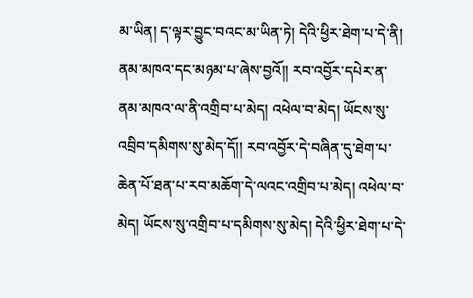མ་ཡིན། ད་ལྟར་བྱུང་བའང་མ་ཡིན་ཏེ། དེའི་ཕྱིར་ཐེག་པ་དེ་ནི། ནམ་མཁའ་དང་མཉམ་པ་ཞེས་བྱའོ།། རབ་འབྱོར་དཔེར་ན་ནམ་མཁའ་ལ་ནི་འགྲིབ་པ་མེད། འཕེལ་བ་མེད། ཡོངས་སུ་འབྲིབ་དམིགས་སུ་མེད་དོ།། རབ་འབྱོར་དེ་བཞིན་དུ་ཐེག་པ་ཆེན་པོ་ཐན་པ་རབ་མཆོག་དེ་ལའང་འགྲིབ་པ་མེད། འཕེལ་བ་མེད། ཡོངས་སུ་འགྲིབ་པ་དམིགས་སུ་མེད། དེའི་ཕྱིར་ཐེག་པ་དེ་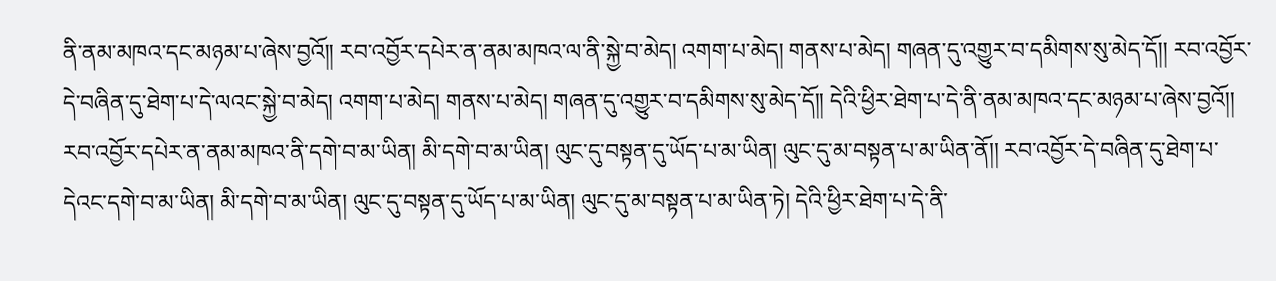ནི་ནམ་མཁའ་དང་མཉམ་པ་ཞེས་བྱའོ།། རབ་འབྱོར་དཔེར་ན་ནམ་མཁའ་ལ་ནི་སྐྱེ་བ་མེད། འགག་པ་མེད། གནས་པ་མེད། གཞན་དུ་འགྱུར་བ་དམིགས་སུ་མེད་དོ།། རབ་འབྱོར་དེ་བཞིན་དུ་ཐེག་པ་དེ་ལའང་སྐྱེ་བ་མེད། འགག་པ་མེད། གནས་པ་མེད། གཞན་དུ་འགྱུར་བ་དམིགས་སུ་མེད་དོ།། དེའི་ཕྱིར་ཐེག་པ་དེ་ནི་ནམ་མཁའ་དང་མཉམ་པ་ཞེས་བྱའོ།། རབ་འབྱོར་དཔེར་ན་ནམ་མཁའ་ནི་དགེ་བ་མ་ཡིན། མི་དགེ་བ་མ་ཡིན། ལུང་དུ་བསྟན་དུ་ཡོད་པ་མ་ཡིན། ལུང་དུ་མ་བསྟན་པ་མ་ཡིན་ནོ།། རབ་འབྱོར་དེ་བཞིན་དུ་ཐེག་པ་དེའང་དགེ་བ་མ་ཡིན། མི་དགེ་བ་མ་ཡིན། ལུང་དུ་བསྟན་དུ་ཡོད་པ་མ་ཡིན། ལུང་དུ་མ་བསྟན་པ་མ་ཡིན་ཏེ། དེའི་ཕྱིར་ཐེག་པ་དེ་ནི་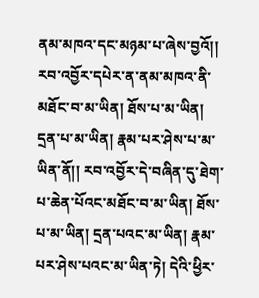ནམ་མཁའ་དང་མཉམ་པ་ཞེས་བྱའོ།། རབ་འབྱོར་དཔེར་ན་ནམ་མཁའ་ནི་མཐོང་བ་མ་ཡིན། ཐོས་པ་མ་ཡིན། དྲན་པ་མ་ཡིན། རྣམ་པར་ཤེས་པ་མ་ཡིན་ནོ།། རབ་འབྱོར་དེ་བཞིན་དུ་ཐེག་པ་ཆེན་པོའང་མཐོང་བ་མ་ཡིན། ཐོས་པ་མ་ཡིན། དྲན་པའང་མ་ཡིན། རྣམ་པར་ཤེས་པའང་མ་ཡིན་ཏེ། དེའི་ཕྱིར་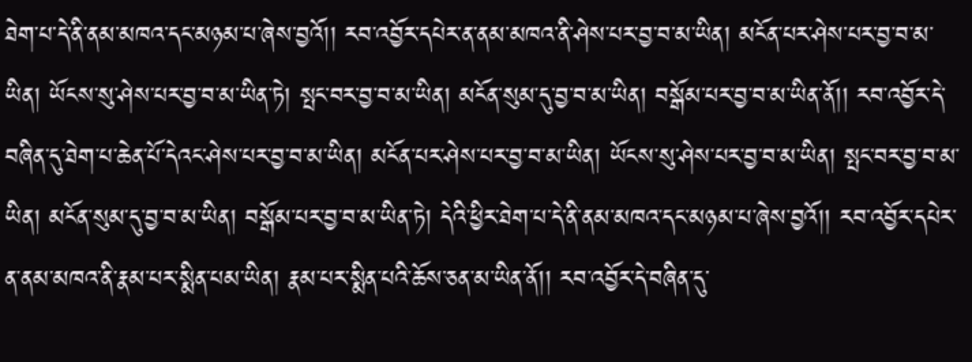ཐེག་པ་དེ་ནི་ནམ་མཁའ་དང་མཉམ་པ་ཞེས་བྱའོ།། རབ་འབྱོར་དཔེར་ན་ནམ་མཁའ་ནི་ཤེས་པར་བྱ་བ་མ་ཡིན། མངོན་པར་ཤེས་པར་བྱ་བ་མ་ཡིན། ཡོངས་སུ་ཤེས་པར་བྱ་བ་མ་ཡིན་ཏེ། སྤང་བར་བྱ་བ་མ་ཡིན། མངོན་སུམ་དུ་བྱ་བ་མ་ཡིན། བསྒོམ་པར་བྱ་བ་མ་ཡིན་ནོ།། རབ་འབྱོར་དེ་བཞིན་དུ་ཐེག་པ་ཆེན་པོ་དེའང་ཤེས་པར་བྱ་བ་མ་ཡིན། མངོན་པར་ཤེས་པར་བྱ་བ་མ་ཡིན། ཡོངས་སུ་ཤེས་པར་བྱ་བ་མ་ཡིན། སྤང་བར་བྱ་བ་མ་ཡིན། མངོན་སུམ་དུ་བྱ་བ་མ་ཡིན། བསྒོམ་པར་བྱ་བ་མ་ཡིན་ཏེ། དེའི་ཕྱིར་ཐེག་པ་དེ་ནི་ནམ་མཁའ་དང་མཉམ་པ་ཞེས་བྱའོ།། རབ་འབྱོར་དཔེར་ན་ནམ་མཁའ་ནི་རྣམ་པར་སྨིན་པམ་ཡིན། རྣམ་པར་སྨིན་པའི་ཆོས་ཅན་མ་ཡིན་ནོ།། རབ་འབྱོར་དེ་བཞིན་དུ་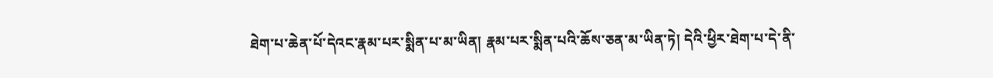ཐེག་པ་ཆེན་པོ་དེའང་རྣམ་པར་སྨིན་པ་མ་ཡིན། རྣམ་པར་སྨིན་པའི་ཆོས་ཅན་མ་ཡིན་ཏེ། དེའི་ཕྱིར་ཐེག་པ་དེ་ནི་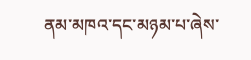ནམ་མཁའ་དང་མཉམ་པ་ཞེས་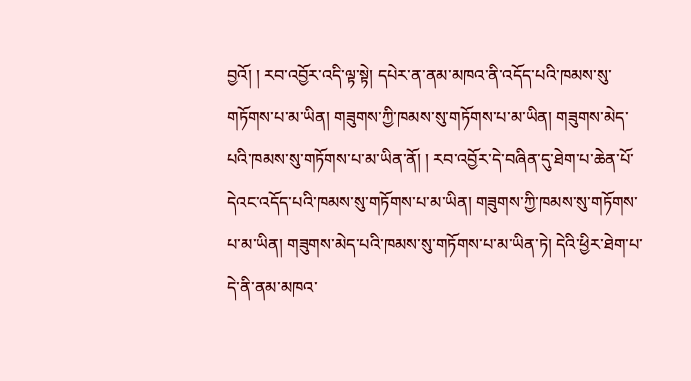བྱའོ། ། རབ་འབྱོར་འདི་ལྟ་སྟེ། དཔེར་ན་ནམ་མཁའ་ནི་འདོད་པའི་ཁམས་སུ་གཏོགས་པ་མ་ཡིན། གཟུགས་ཀྱི་ཁམས་སུ་གཏོགས་པ་མ་ཡིན། གཟུགས་མེད་པའི་ཁམས་སུ་གཏོགས་པ་མ་ཡིན་ནོ། ། རབ་འབྱོར་དེ་བཞིན་དུ་ཐེག་པ་ཆེན་པོ་དེའང་འདོད་པའི་ཁམས་སུ་གཏོགས་པ་མ་ཡིན། གཟུགས་ཀྱི་ཁམས་སུ་གཏོགས་པ་མ་ཡིན། གཟུགས་མེད་པའི་ཁམས་སུ་གཏོགས་པ་མ་ཡིན་ཏེ། དེའི་ཕྱིར་ཐེག་པ་དེ་ནི་ནམ་མཁའ་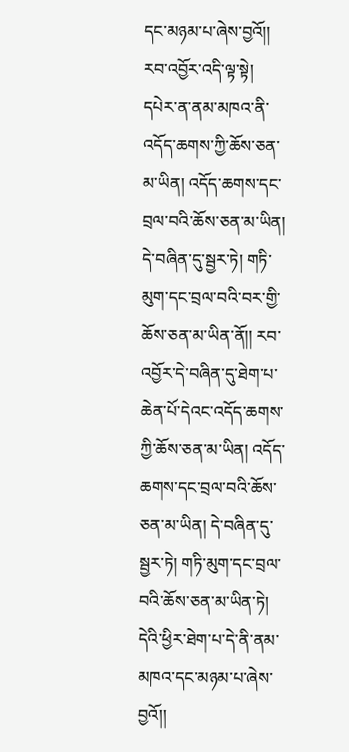དང་མཉམ་པ་ཞེས་བྱའོ།། རབ་འབྱོར་འདི་ལྟ་སྟེ། དཔེར་ན་ནམ་མཁའ་ནི་འདོད་ཆགས་ཀྱི་ཆོས་ཅན་མ་ཡིན། འདོད་ཆགས་དང་བྲལ་བའི་ཆོས་ཅན་མ་ཡིན། དེ་བཞིན་དུ་སྦྱར་ཏེ། གཏི་མུག་དང་བྲལ་བའི་བར་གྱི་ཆོས་ཅན་མ་ཡིན་ནོ།། རབ་འབྱོར་དེ་བཞིན་དུ་ཐེག་པ་ཆེན་པོ་དེའང་འདོད་ཆགས་ཀྱི་ཆོས་ཅན་མ་ཡིན། འདོད་ཆགས་དང་བྲལ་བའི་ཆོས་ཅན་མ་ཡིན། དེ་བཞིན་དུ་སྦྱར་ཏེ། གཏི་མུག་དང་བྲལ་བའི་ཆོས་ཅན་མ་ཡིན་ཏེ། དེའི་ཕྱིར་ཐེག་པ་དེ་ནི་ནམ་མཁའ་དང་མཉམ་པ་ཞེས་བྱའོ།།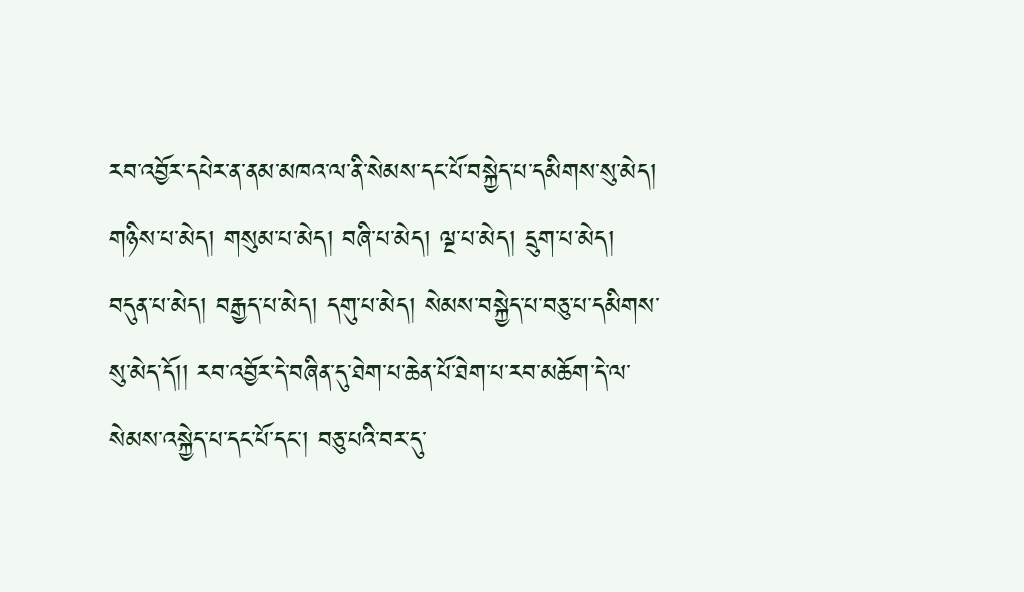རབ་འབྱོར་དཔེར་ན་ནམ་མཁའ་ལ་ནི་སེམས་དང་པོ་བསྐྱེད་པ་དམིགས་སུ་མེད། གཉིས་པ་མེད། གསུམ་པ་མེད། བཞི་པ་མེད། ལྔ་པ་མེད། དྲུག་པ་མེད། བདུན་པ་མེད། བརྒྱད་པ་མེད། དགུ་པ་མེད། སེམས་བསྐྱེད་པ་བཅུ་པ་དམིགས་སུ་མེད་དོ།། རབ་འབྱོར་དེ་བཞིན་དུ་ཐེག་པ་ཆེན་པོ་ཐེག་པ་རབ་མཆོག་དེ་ལ་སེམས་འསྐྱེད་པ་དང་པོ་དང་། བཅུ་པའི་བར་དུ་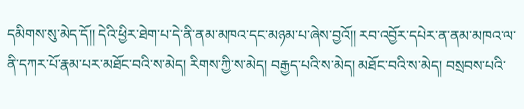དམིགས་སུ་མེད་དོ།། དེའི་ཕྱིར་ཐེག་པ་དེ་ནི་ནམ་མཁའ་དང་མཉམ་པ་ཞེས་བྱའོ།། རབ་འབྱོར་དཔེར་ན་ནམ་མཁའ་ལ་ནི་དཀར་པོ་རྣམ་པར་མཐོང་བའི་ས་མེད། རིགས་ཀྱི་ས་མེད། བརྒྱད་པའི་ས་མེད། མཐོང་བའི་ས་མེད། བསྲབས་པའི་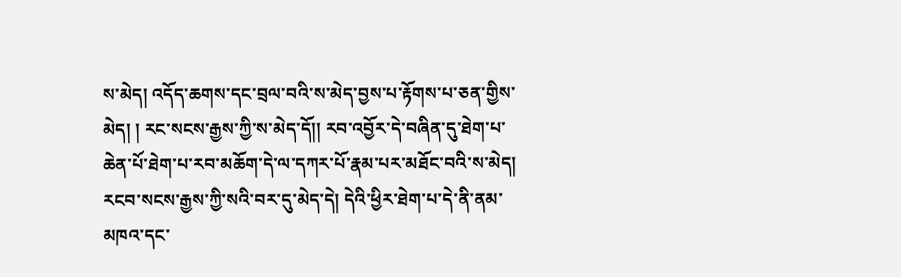ས་མེད། འདོད་ཆགས་དང་བྲལ་བའི་ས་མེད་བྱས་པ་རྟོགས་པ་ཅན་གྱིས་མེད། ། རང་སངས་རྒྱས་ཀྱི་ས་མེད་དོ།། རབ་འབྱོར་དེ་བཞིན་དུ་ཐེག་པ་ཆེན་པོ་ཐེག་པ་རབ་མཆོག་དེ་ལ་དཀར་པོ་རྣམ་པར་མཐོང་བའི་ས་མེད། རངབ་སངས་རྒྱས་ཀྱི་སའི་བར་དུ་མེད་དེ། དེའི་ཕྱིར་ཐེག་པ་དེ་ནི་ནམ་མཁའ་དང་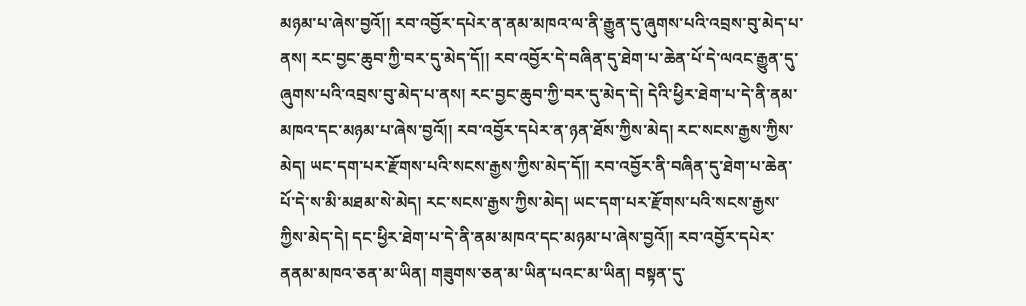མཉམ་པ་ཞེས་བྱའོ།། རབ་འབྱོར་དཔེར་ན་ནམ་མཁའ་ལ་ནི་རྒྱུན་དུ་ཞུགས་པའི་འབྲས་བུ་མེད་པ་ནས། རང་བྱང་ཆུབ་ཀྱི་བར་དུ་མེད་དོ།། རབ་འབྱོར་དེ་བཞིན་དུ་ཐེག་པ་ཆེན་པོ་དེ་ལའང་རྒྱུན་དུ་ཞུགས་པའི་འབྲས་བུ་མེད་པ་ནས། རང་བྱང་ཆུབ་ཀྱི་བར་དུ་མེད་དེ། དེའི་ཕྱིར་ཐེག་པ་དེ་ནི་ནམ་མཁའ་དང་མཉམ་པ་ཞེས་བྱའོ།། རབ་འབྱོར་དཔེར་ན་ཉན་ཐོས་ཀྱིས་མེད། རང་སངས་རྒྱས་ཀྱིས་མེད། ཡང་དག་པར་རྫོགས་པའི་སངས་རྒྱས་ཀྱིས་མེད་དོ།། རབ་འབྱོར་ནི་བཞིན་དུ་ཐེག་པ་ཆེན་པོ་དེ་ས་མི་མཐམ་སེ་མེད། རང་སངས་རྒྱས་ཀྱིས་མེད། ཡང་དག་པར་རྫོགས་པའི་སངས་རྒྱས་ཀྱིས་མེད་དེ། དང་ཕྱིར་ཐེག་པ་དེ་ནི་ནམ་མཁའ་དང་མཉམ་པ་ཞེས་བྱའོ།། རབ་འབྱོར་དཔེར་ནནམ་མཁའ་ཅན་མ་ཡིན། གཟུགས་ཅན་མ་ཡིན་པའང་མ་ཡིན། བསྟན་དུ་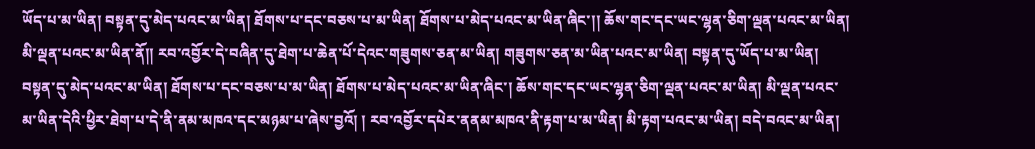ཡོད་པ་མ་ཡིན། བསྟན་དུ་མེད་པའང་མ་ཡིན། ཐོགས་པ་དང་བཅས་པ་མ་ཡིན། ཐོགས་པ་མེད་པའང་མ་ཡིན་ཞིང་།། ཆོས་གང་དང་ཡང་ལྷན་ཅིག་ལྡན་པའང་མ་ཡིན། མི་ལྡན་པའང་མ་ཡིན་ནོ།། རབ་འབྱོར་དེ་བཞིན་དུ་ཐེག་པ་ཆེན་པོ་དེའང་གཟུགས་ཅན་མ་ཡིན། གཟུགས་ཅན་མ་ཡིན་པའང་མ་ཡིན། བསྟན་དུ་ཡོད་པ་མ་ཡིན། བསྟན་དུ་མེད་པའང་མ་ཡིན། ཐོགས་པ་དང་བཅས་པ་མ་ཡིན། ཐོགས་པ་མེད་པའང་མ་ཡིན་ཞིང་། ཆོས་གང་དང་ཡང་ལྷན་ཅིག་ལྡན་པའང་མ་ཡིན། མི་ལྡན་པའང་མ་ཡིན་དེའི་ཕྱིར་ཐེག་པ་དེ་ནི་ནམ་མཁའ་དང་མཉམ་པ་ཞེས་བྱའོ། ། རབ་འབྱོར་དཔེར་ནནམ་མཁའ་ནི་རྟག་པ་མ་ཡིན། མི་རྟག་པའང་མ་ཡིན། བདེ་བའང་མ་ཡིན།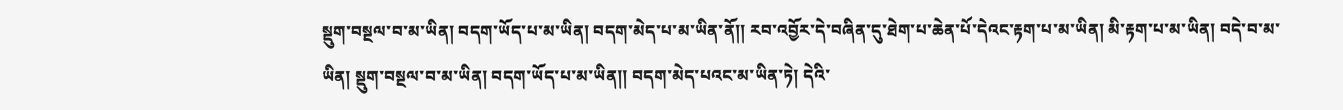སྡུག་བསྔལ་བ་མ་ཡིན། བདག་ཡོད་པ་མ་ཡིན། བདག་མེད་པ་མ་ཡིན་ནོ།། རབ་འབྱོར་དེ་བཞིན་དུ་ཐེག་པ་ཆེན་པོ་དེའང་རྟག་པ་མ་ཡིན། མི་རྟག་པ་མ་ཡིན། བདེ་བ་མ་ཡིན། སྡུག་བསྔལ་བ་མ་ཡིན། བདག་ཡོད་པ་མ་ཡིན།། བདག་མེད་པའང་མ་ཡིན་ཏེ། དེའི་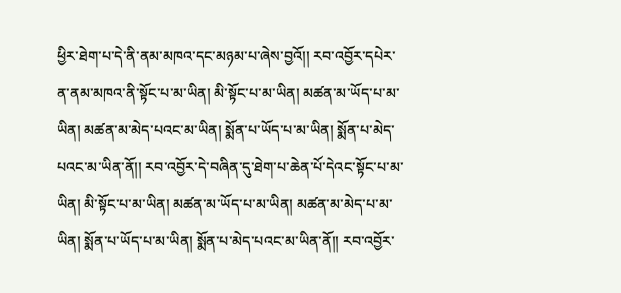ཕྱིར་ཐེག་པ་དེ་ནི་ནམ་མཁའ་དང་མཉམ་པ་ཞེས་བྱའོ།། རབ་འབྱོར་དཔེར་ན་ནམ་མཁའ་ནི་སྟོང་པ་མ་ཡིན། མི་སྟོང་པ་མ་ཡིན། མཚན་མ་ཡོད་པ་མ་ཡིན། མཚན་མ་མེད་པའང་མ་ཡིན། སྨོན་པ་ཡོད་པ་མ་ཡིན། སྨོན་པ་མེད་པའང་མ་ཡིན་ནོ།། རབ་འབྱོར་དེ་བཞིན་དུ་ཐེག་པ་ཆེན་པོ་དེའང་སྟོང་པ་མ་ཡིན། མི་སྟོང་པ་མ་ཡིན། མཚན་མ་ཡོད་པ་མ་ཡིན། མཚན་མ་མེད་པ་མ་ཡིན། སྨོན་པ་ཡོད་པ་མ་ཡིན། སྨོན་པ་མེད་པའང་མ་ཡིན་ནོ།། རབ་འབྱོར་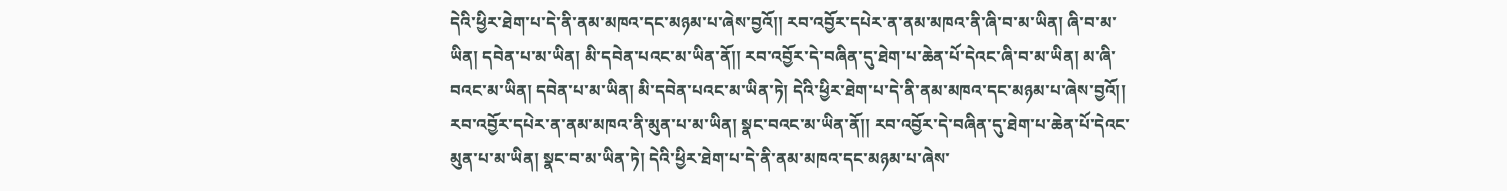དེའི་ཕྱིར་ཐེག་པ་དེ་ནི་ནམ་མཁའ་དང་མཉམ་པ་ཞེས་བྱའོ།། རབ་འབྱོར་དཔེར་ན་ནམ་མཁའ་ནི་ཞི་བ་མ་ཡིན། ཞི་བ་མ་ཡིན། དབེན་པ་མ་ཡིན། མི་དབེན་པའང་མ་ཡིན་ནོ།། རབ་འབྱོར་དེ་བཞིན་དུ་ཐེག་པ་ཆེན་པོ་དེའང་ཞི་བ་མ་ཡིན། མ་ཞི་བའང་མ་ཡིན། དབེན་པ་མ་ཡིན། མི་དབེན་པའང་མ་ཡིན་ཏེ། དེའི་ཕྱིར་ཐེག་པ་དེ་ནི་ནམ་མཁའ་དང་མཉམ་པ་ཞེས་བྱའོ།། རབ་འབྱོར་དཔེར་ན་ནམ་མཁའ་ནི་མུན་པ་མ་ཡིན། སྣང་བའང་མ་ཡིན་ནོ།། རབ་འབྱོར་དེ་བཞིན་དུ་ཐེག་པ་ཆེན་པོ་དེའང་མུན་པ་མ་ཡིན། སྣང་བ་མ་ཡིན་ཏེ། དེའི་ཕྱིར་ཐེག་པ་དེ་ནི་ནམ་མཁའ་དང་མཉམ་པ་ཞེས་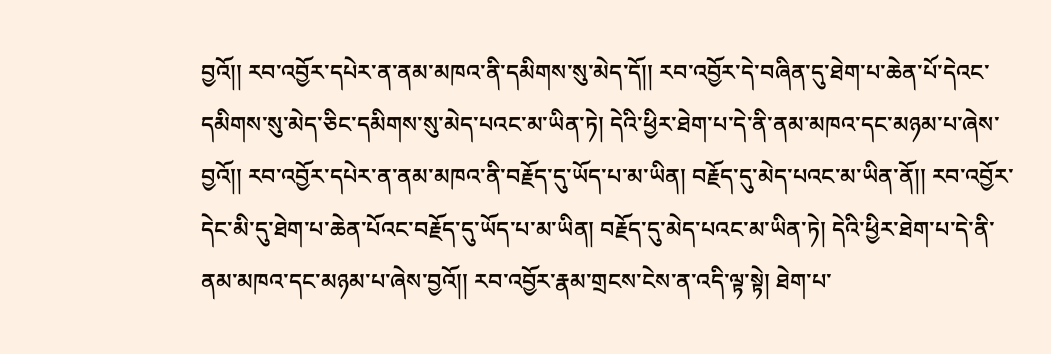བྱའོ།། རབ་འབྱོར་དཔེར་ན་ནམ་མཁའ་ནི་དམིགས་སུ་མེད་དོ།། རབ་འབྱོར་དེ་བཞིན་དུ་ཐེག་པ་ཆེན་པོ་དེའང་དམིགས་སུ་མེད་ཅིང་དམིགས་སུ་མེད་པའང་མ་ཡིན་ཏེ། དེའི་ཕྱིར་ཐེག་པ་དེ་ནི་ནམ་མཁའ་དང་མཉམ་པ་ཞེས་བྱའོ།། རབ་འབྱོར་དཔེར་ན་ནམ་མཁའ་ནི་བརྗོད་དུ་ཡོད་པ་མ་ཡིན། བརྗོད་དུ་མེད་པའང་མ་ཡིན་ནོ།། རབ་འབྱོར་དེང་མི་དུ་ཐེག་པ་ཆེན་པོའང་བརྗོད་དུ་ཡོད་པ་མ་ཡིན། བརྗོད་དུ་མེད་པའང་མ་ཡིན་ཏེ། དེའི་ཕྱིར་ཐེག་པ་དེ་ནི་ནམ་མཁའ་དང་མཉམ་པ་ཞེས་བྱའོ།། རབ་འབྱོར་རྣམ་གྲངས་ངེས་ན་འདི་ལྟ་སྟེ། ཐེག་པ་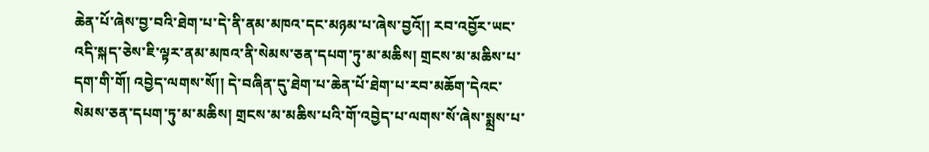ཆེན་པོ་ཞེས་བྱ་བའི་ཐེག་པ་དེ་ནི་ནམ་མཁའ་དང་མཉམ་པ་ཞེས་བྱའོ།། རབ་འབྱོར་ཡང་འདི་སྐད་ཅེས་ཇི་ལྟར་ནམ་མཁའ་ནི་སེམས་ཅན་དཔག་ཏུ་མ་མཆིས། གྲངས་མ་མཆིས་པ་དག་གི་གོ། འབྱེད་ལགས་སོ།། དེ་བཞིན་དུ་ཐེག་པ་ཆེན་པོ་ཐེག་པ་རབ་མཆོག་དེའང་སེམས་ཅན་དཔག་ཏུ་མ་མཆིས། གྲངས་མ་མཆིས་པའི་གོ་འབྱེད་པ་ལགས་སོ་ཞེས་སྨྲས་པ་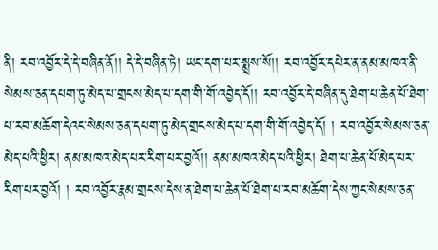ནི། རབ་འབྱོར་དེ་དེ་བཞིན་ནོ།། དེ་དེ་བཞིན་ཏེ། ཡང་དག་པར་སྨྲས་སོ།། རབ་འབྱོར་དཔེར་ན་ནམ་མཁའ་ནི་སེམས་ཅན་དཔག་ཏུ་མེད་པ་གྲངས་མེད་པ་དག་གི་གོ་འབྱེད་དོ།། རབ་འབྱོར་དེ་བཞིན་དུ་ཐེག་པ་ཆེན་པོ་ཐེག་པ་རབ་མཆོག་དེའང་སེམས་ཅན་དཔག་ཏུ་མེད་གྲངས་མེད་པ་དག་གི་གོ་འབྱེད་དོ། ། རབ་འབྱོར་སེམས་ཅན་མེད་པའི་ཕྱིར། ནམ་མཁའ་མེད་པར་རིག་པར་བྱའོ།། ནམ་མཁའ་མེད་པའི་ཕྱིར། ཐེག་པ་ཆེན་པོ་མེད་པར་རིག་པར་བྱའོ། ། རབ་འབྱོར་རྣམ་གྲངས་དེས་ན་ཐེག་པ་ཆེན་པོ་ཐེག་པ་རབ་མཆོག་དེས་ཀྱང་སེམས་ཅན་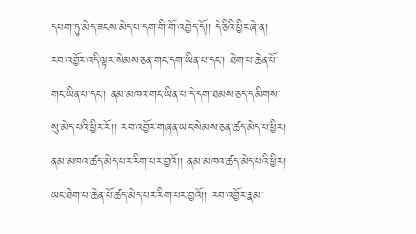དཔག་ཏུ་མེད་ཟངས་མེད་པ་དག་གི་གོ་འབྱེད་དོ།། དེ་ཅིའི་ཕྱིར་ཞེ་ན། རབ་འབྱོར་འདི་ལྟར་སེམས་ཅན་གང་དག་ཡིན་པ་དང་། ཐེག་པ་ཆེན་པོ་གང་ཡིན་པ་དང་། ནམ་མཁའ་གང་ཡིན་པ་དེ་དག་ཐམས་ཅད་དམིགས་སུ་མེད་པའི་ཕྱིར་རོ།། རབ་འབྱོར་གཞན་ཡང་སེམས་ཅན་ཚད་མེད་པ་ཕྱིར། ནམ་མཁའ་ཚད་མེད་པར་རིག་པར་བྱའོ།། ནམ་མཁའ་ཚད་མེད་པའི་ཕྱིར། ཡང་ཐེག་པ་ཆེན་པོ་ཚད་མེད་པར་རིག་པར་བྱའོ།། རབ་འབྱོར་རྣམ་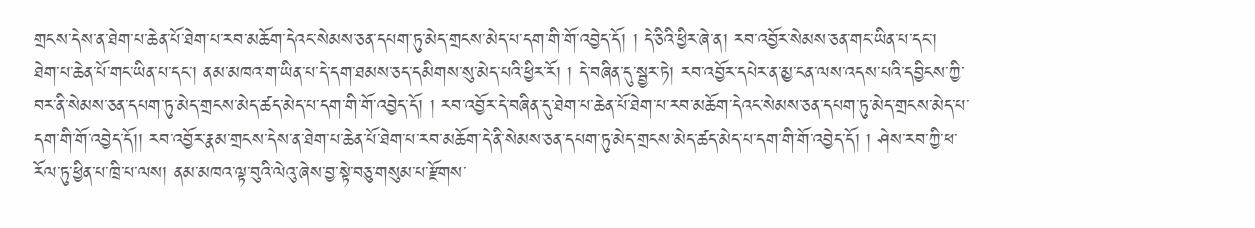གྲངས་དེས་ན་ཐེག་པ་ཆེན་པོ་ཐེག་པ་རབ་མཆོག་དེའང་སེམས་ཅན་དཔག་ཏུ་མེད་གྲངས་མེད་པ་དག་གི་གོ་འབྱེད་དོ། ། དེ་ཅིའི་ཕྱིར་ཞེ་ན། རབ་འབྱོར་སེམས་ཅན་གང་ཡིན་པ་དང་། ཐེག་པ་ཆེན་པོ་གང་ཡིན་པ་དང་། ནམ་མཁའ་ག་ཡིན་པ་དེ་དག་ཐམས་ཅད་དམིགས་སུ་མེད་པའི་ཕྱིར་རོ། ། དེ་བཞིན་དུ་སྦྱར་ཏེ། རབ་འབྱོར་དཔེར་ན་མྱ་ངན་ལས་འདས་པའི་དབྱིངས་ཀྱི་བར་ནི་སེམས་ཅན་དཔག་ཏུ་མེད་གྲངས་མེད་ཚད་མེད་པ་དག་གི་གོ་འབྱེད་དོ། ། རབ་འབྱོར་དེ་བཞིན་དུ་ཐེག་པ་ཆེན་པོ་ཐེག་པ་རབ་མཆོག་དེའང་སེམས་ཅན་དཔག་ཏུ་མེད་གྲངས་མེད་པ་དག་གི་གོ་འབྱེད་དོ།། རབ་འབྱོར་རྣམ་གྲངས་དེས་ན་ཐེག་པ་ཆེན་པོ་ཐེག་པ་རབ་མཆོག་དེ་ནི་སེམས་ཅན་དཔག་ཏུ་མེད་གྲངས་མེད་ཚད་མེད་པ་དག་གི་གོ་འབྱེད་དོ། ། ཤེས་རབ་ཀྱི་ཕ་རོལ་ཏུ་ཕྱིན་པ་ཁྲི་པ་ལས། ནམ་མཁའ་ལྟ་བུའི་ལེའུ་ཞེས་བྱ་སྟེ་བཅུ་གསུམ་པ་རྫོགས་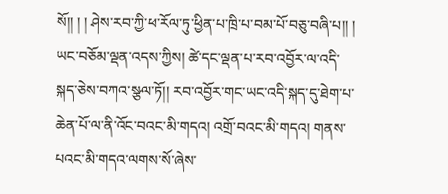སོ།། ། ། ཤེས་རབ་ཀྱི་ཕ་རོལ་ཏུ་ཕྱིན་པ་ཁྲི་པ་བམ་པོ་བཅུ་བཞི་པ།། ། ཡང་བཅོམ་ལྡན་འདས་ཀྱིས། ཚེ་དང་ལྡན་པ་རབ་འབྱོར་ལ་འདི་སྐད་ཅེས་བཀའ་སྩལ་ཏོ།། རབ་འབྱོར་གང་ཡང་འདི་སྐད་དུ་ཐེག་པ་ཆེན་པོ་ལ་ནི་འོང་བའང་མི་གདའ། འགྲོ་བའང་མི་གདའ། གནས་པའང་མི་གདའ་ལགས་སོ་ཞེས་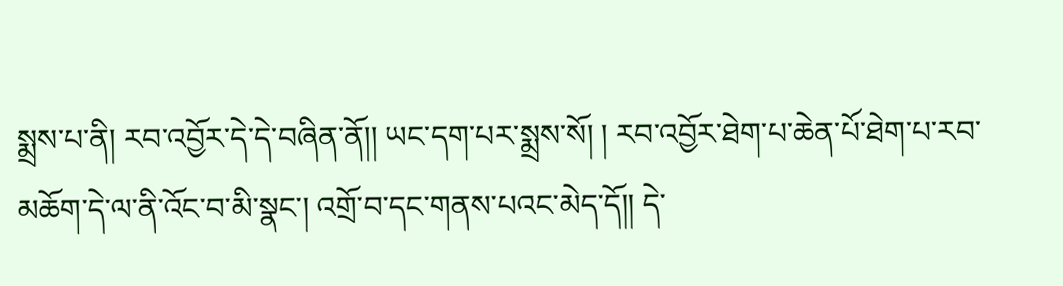སྨྲས་པ་ནི། རབ་འབྱོར་དེ་དེ་བཞིན་ནོ།། ཡང་དག་པར་སྨྲས་སོ། ། རབ་འབྱོར་ཐེག་པ་ཆེན་པོ་ཐེག་པ་རབ་མཆོག་དེ་ལ་ནི་འོང་བ་མི་སྣང་། འགྲོ་བ་དང་གནས་པའང་མེད་དོ།། དེ་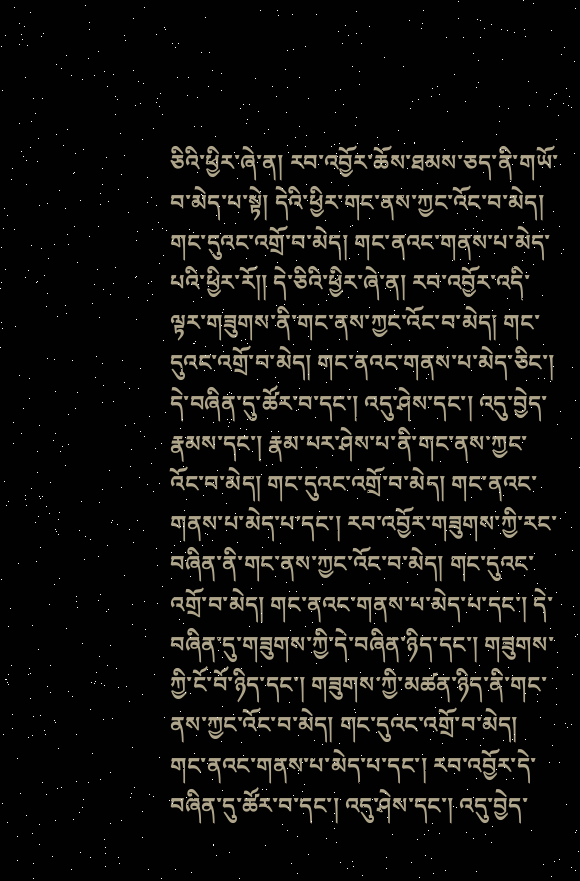ཅིའི་ཕྱིར་ཞེ་ན། རབ་འབྱོར་ཆོས་ཐམས་ཅད་ནི་གཡོ་བ་མེད་པ་སྟེ། དེའི་ཕྱིར་གང་ནས་ཀྱང་འོང་བ་མེད། གང་དུའང་འགྲོ་བ་མེད། གང་ནའང་གནས་པ་མེད་པའི་ཕྱིར་རོ།། དེ་ཅིའི་ཕྱིར་ཞེ་ན། རབ་འབྱོར་འདི་ལྟར་གཟུགས་ནི་གང་ནས་ཀྱང་འོང་བ་མེད། གང་དུའང་འགྲོ་བ་མེད། གང་ནའང་གནས་པ་མེད་ཅིང་། དེ་བཞིན་དུ་ཚོར་བ་དང་། འདུ་ཤེས་དང་། འདུ་བྱེད་རྣམས་དང་། རྣམ་པར་ཤེས་པ་ནི་གང་ནས་ཀྱང་འོང་བ་མེད། གང་དུའང་འགྲོ་བ་མེད། གང་ནའང་གནས་པ་མེད་པ་དང་། རབ་འབྱོར་གཟུགས་ཀྱི་རང་བཞིན་ནི་གང་ནས་ཀྱང་འོང་བ་མེད། གང་དུའང་འགྲོ་བ་མེད། གང་ནའང་གནས་པ་མེད་པ་དང་། དེ་བཞིན་དུ་གཟུགས་ཀྱི་དེ་བཞིན་ཉིད་དང་། གཟུགས་ཀྱི་ངོ་བོ་ཉིད་དང་། གཟུགས་ཀྱི་མཚན་ཉིད་ནི་གང་ནས་ཀྱང་འོང་བ་མེད། གང་དུའང་འགྲོ་བ་མེད། གང་ནའང་གནས་པ་མེད་པ་དང་། རབ་འབྱོར་དེ་བཞིན་དུ་ཚོར་བ་དང་། འདུ་ཤེས་དང་། འདུ་བྱེད་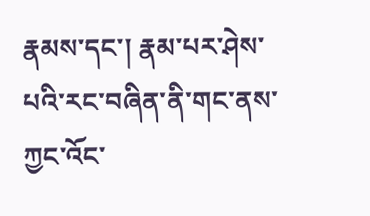རྣམས་དང་། རྣམ་པར་ཤེས་པའི་རང་བཞིན་ནི་གང་ནས་ཀྱང་འོང་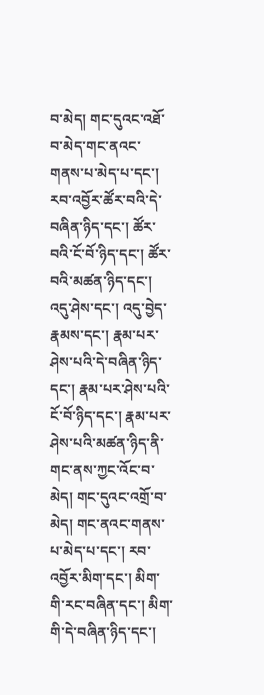བ་མེད། གང་དུའང་འཐོ་བ་མེད་གང་ནའང་གནས་པ་མེད་པ་དང་། རབ་འབྱོར་ཚོར་བའི་དེ་བཞིན་ཉིད་དང་། ཚོར་བའི་ངོ་བོ་ཉིད་དང་། ཚོར་བའི་མཚན་ཉིད་དང་། འདུ་ཤེས་དང་། འདུ་བྱེད་རྣམས་དང་། རྣམ་པར་ཤེས་པའི་དེ་བཞིན་ཉིད་དང་། རྣམ་པར་ཤེས་པའི་ངོ་བོ་ཉིད་དང་། རྣམ་པར་ཤེས་པའི་མཚན་ཉིད་ནི་གང་ནས་ཀྱང་འོང་བ་མེད། གང་དུའང་འགྲོ་བ་མེད། གང་ནའང་གནས་པ་མེད་པ་དང་། རབ་འབྱོར་མིག་དང་། མིག་གི་རང་བཞིན་དང་། མིག་གི་དེ་བཞིན་ཉིད་དང་།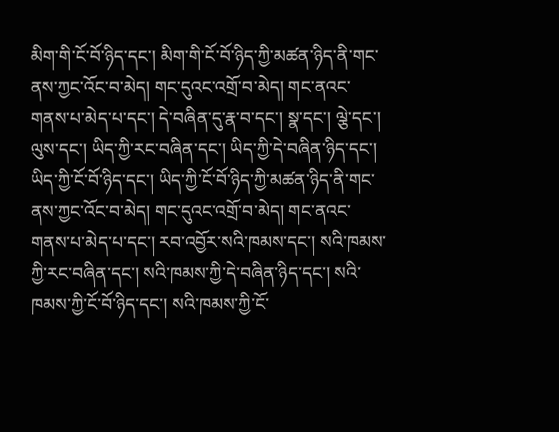མིག་གི་ངོ་བོ་ཉིད་དང་། མིག་གི་ངོ་བོ་ཉིད་ཀྱི་མཚན་ཉིད་ནི་གང་ནས་ཀྱང་འོང་བ་མེད། གང་དུའང་འགྲོ་བ་མེད། གང་ནའང་གནས་པ་མེད་པ་དང་། དེ་བཞིན་དུ་རྣ་བ་དང་། སྣ་དང་། ལྕེ་དང་། ལུས་དང་། ཡིད་ཀྱི་རང་བཞིན་དང་། ཡིད་ཀྱི་དེ་བཞིན་ཉིད་དང་། ཡིད་ཀྱི་ངོ་བོ་ཉིད་དང་། ཡིད་ཀྱི་ངོ་བོ་ཉིད་ཀྱི་མཚན་ཉིད་ནི་གང་ནས་ཀྱང་འོང་བ་མེད། གང་དུའང་འགྲོ་བ་མེད། གང་ནའང་གནས་པ་མེད་པ་དང་། རབ་འབྱོར་སའི་ཁམས་དང་། སའི་ཁམས་ཀྱི་རང་བཞིན་དང་། སའི་ཁམས་ཀྱི་དེ་བཞིན་ཉིད་དང་། སའི་ཁམས་ཀྱི་ངོ་བོ་ཉིད་དང་། སའི་ཁམས་ཀྱི་ངོ་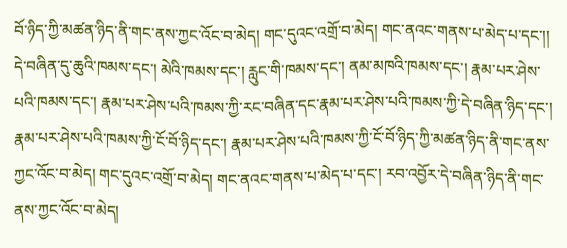བོ་ཉིད་ཀྱི་མཚན་ཉིད་ནི་གང་ནས་ཀྱང་འོང་བ་མེད། གང་དུའང་འགྲོ་བ་མེད། གང་ནའང་གནས་པ་མེད་པ་དང་།། དེ་བཞིན་དུ་ཆུའི་ཁམས་དང་། མེའི་ཁམས་དང་། རླུང་གི་ཁམས་དང་། ནམ་མཁའི་ཁམས་དང་། རྣམ་པར་ཤེས་པའི་ཁམས་དང་། རྣམ་པར་ཤེས་པའི་ཁམས་ཀྱི་རང་བཞིན་དང་རྣམ་པར་ཤེས་པའི་ཁམས་ཀྱི་དེ་བཞིན་ཉིད་དང་། རྣམ་པར་ཤེས་པའི་ཁམས་ཀྱི་ངོ་བོ་ཉིད་དང་། རྣམ་པར་ཤེས་པའི་ཁམས་ཀྱི་ངོ་བོ་ཉིད་ཀྱི་མཚན་ཉིད་ནི་གང་ནས་ཀྱང་འོང་བ་མེད། གང་དུའང་འགྲོ་བ་མེད། གང་ནའང་གནས་པ་མེད་པ་དང་། རབ་འབྱོར་དེ་བཞིན་ཉིད་ནི་གང་ནས་ཀྱང་འོང་བ་མེད།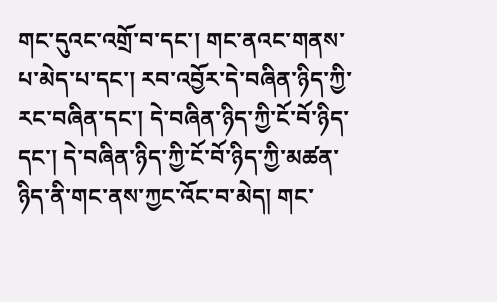གང་དུའང་འགྲོ་བ་དང་། གང་ནའང་གནས་པ་མེད་པ་དང་། རབ་འབྱོར་དེ་བཞིན་ཉིད་ཀྱི་རང་བཞིན་དང་། དེ་བཞིན་ཉིད་ཀྱི་ངོ་བོ་ཉིད་དང་། དེ་བཞིན་ཉིད་ཀྱི་ངོ་བོ་ཉིད་ཀྱི་མཚན་ཉིད་ནི་གང་ནས་ཀྱང་འོང་བ་མེད། གང་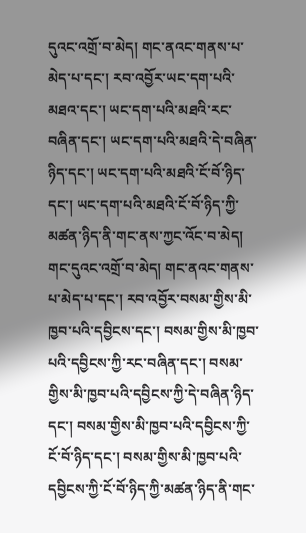དུའང་འགྲོ་བ་མེད། གང་ནའང་གནས་པ་མེད་པ་དང་། རབ་འབྱོར་ཡང་དག་པའི་མཐའ་དང་། ཡང་དག་པའི་མཐའི་རང་བཞིན་དང་། ཡང་དག་པའི་མཐའི་དེ་བཞིན་ཉིད་དང་། ཡང་དག་པའི་མཐའི་ངོ་བོ་ཉིད་དང་། ཡང་དག་པའི་མཐའི་ངོ་བོ་ཉིད་ཀྱི་མཚན་ཉིད་ནི་གང་ནས་ཀྱང་འོང་བ་མེད། གང་དུའང་འགྲོ་བ་མེད། གང་ནའང་གནས་པ་མེད་པ་དང་། རབ་འབྱོར་བསམ་གྱིས་མི་ཁྱབ་པའི་དབྱིངས་དང་། བསམ་གྱིས་མི་ཁྱབ་པའི་དབྱིངས་ཀྱི་རང་བཞིན་དང་། བསམ་གྱིས་མི་ཁྱབ་པའི་དབྱིངས་ཀྱི་དེ་བཞིན་ཉིད་དང་། བསམ་གྱིས་མི་ཁྱབ་པའི་དབྱིངས་ཀྱི་ངོ་བོ་ཉིད་དང་། བསམ་གྱིས་མི་ཁྱབ་པའི་དབྱིངས་ཀྱི་ངོ་བོ་ཉིད་ཀྱི་མཚན་ཉིད་ནི་གང་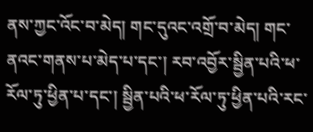ནས་ཀྱང་འོང་བ་མེད། གང་དུའང་འགྲོ་བ་མེད། གང་ནའང་གནས་པ་མེད་པ་དང་། རབ་འབྱོར་སྦྱིན་པའི་ཕ་རོལ་ཏུ་ཕྱིན་པ་དང་། སྦྱིན་པའི་ཕ་རོལ་ཏུ་ཕྱིན་པའི་རང་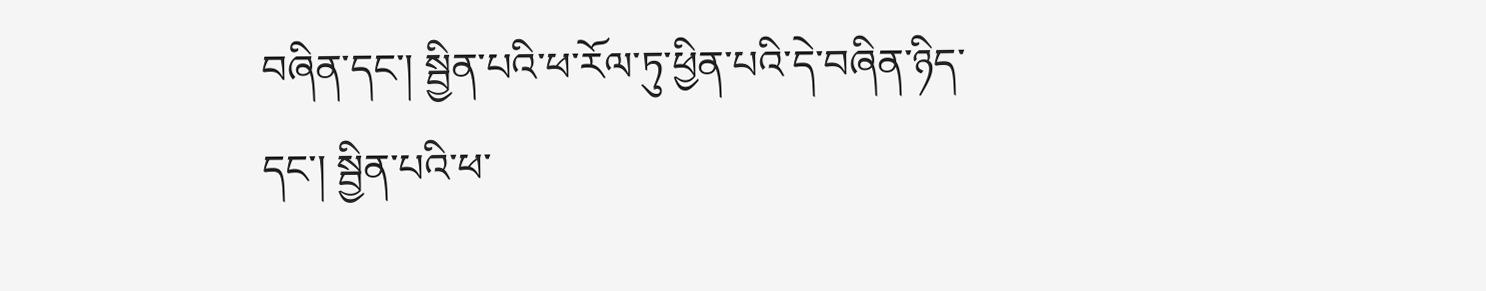བཞིན་དང་། སྦྱིན་པའི་ཕ་རོལ་ཏུ་ཕྱིན་པའི་དེ་བཞིན་ཉིད་དང་། སྦྱིན་པའི་ཕ་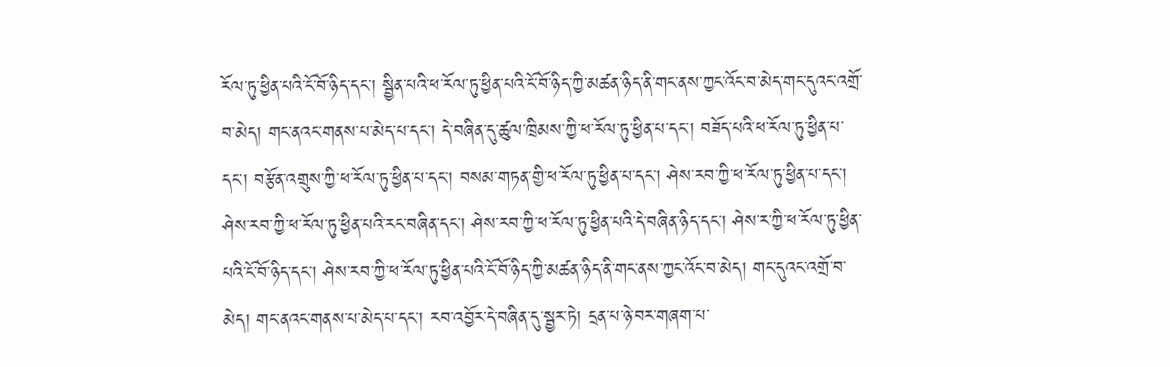རོལ་ཏུ་ཕྱིན་པའི་ངོ་བོ་ཉིད་དང་། སྦྱིན་པའི་ཕ་རོལ་ཏུ་ཕྱིན་པའི་ངོ་བོ་ཉིད་ཀྱི་མཚན་ཉིད་ནི་གང་ནས་ཀྱང་འོང་བ་མེད་གང་དུའང་འགྲོ་བ་མེད། གང་ནའང་གནས་པ་མེད་པ་དང་། དེ་བཞིན་དུ་ཚུལ་ཁྲིམས་ཀྱི་ཕ་རོལ་ཏུ་ཕྱིན་པ་དང་། བཟོད་པའི་ཕ་རོལ་ཏུ་ཕྱིན་པ་དང་། བརྩོན་འགྲུས་ཀྱི་ཕ་རོལ་ཏུ་ཕྱིན་པ་དང་། བསམ་གཏན་གྱི་ཕ་རོལ་ཏུ་ཕྱིན་པ་དང་། ཤེས་རབ་ཀྱི་ཕ་རོལ་ཏུ་ཕྱིན་པ་དང་། ཤེས་རབ་ཀྱི་ཕ་རོལ་ཏུ་ཕྱིན་པའི་རང་བཞིན་དང་། ཤེས་རབ་ཀྱི་ཕ་རོལ་ཏུ་ཕྱིན་པའི་དེ་བཞིན་ཉིད་དང་། ཤེས་ར་ཀྱི་ཕ་རོལ་ཏུ་ཕྱིན་པའི་ངོ་བོ་ཉིད་དང་། ཤེས་རབ་ཀྱི་ཕ་རོལ་ཏུ་ཕྱིན་པའི་ངོ་བོ་ཉིད་ཀྱི་མཚན་ཉིད་ནི་གང་ནས་ཀྱང་འོང་བ་མེད། གང་དུའང་འགྲོ་བ་མེད། གང་ནའང་གནས་པ་མེད་པ་དང་། རབ་འབྱོར་དེ་བཞིན་དུ་སྦྱར་ཏེ། དྲན་པ་ཉེ་བར་གཞག་པ་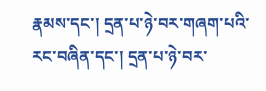རྣམས་དང་། དྲན་པ་ཉེ་བར་གཞག་པའི་རང་བཞིན་དང་། དྲན་པ་ཉེ་བར་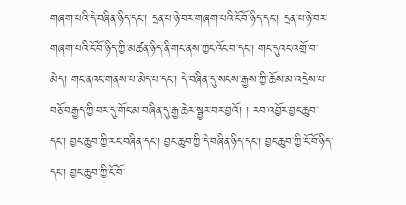གཞག་པའི་དེ་བཞིན་ཉིད་དང་། དྲན་པ་ཉེ་བར་གཞག་པའི་ངོ་བོ་ཉིད་དང་། དྲན་པ་ཉེ་བར་གཞག་པའི་ངོ་བོ་ཉིད་ཀྱི་མཚན་ཉིད་ནི་གང་ནས་ཀྱང་འོང་བ་དང་། གང་དུའང་འགྲོ་བ་མེད། གང་ནའང་གནས་པ་མེད་པ་དང་། དེ་བཞིན་དུ་སངས་རྒྱས་ཀྱི་ཆོས་མ་འདྲེས་པ་བཅོ་བརྒྱད་ཀྱི་བར་དུ་གོང་མ་བཞིན་དུ་རྒྱ་ཆེར་སྦྱར་བར་བྱའོ། ། རབ་འབྱོར་བྱང་ཆུབ་དང་། བྱང་ཆུབ་ཀྱི་རང་བཞིན་དང་། བྱང་ཆུབ་ཀྱི་དེ་བཞིན་ཉིད་དང་། བྱང་ཆུབ་ཀྱི་ངོ་བོ་ཉིད་དང་། བྱང་ཆུབ་ཀྱི་ངོ་བོ་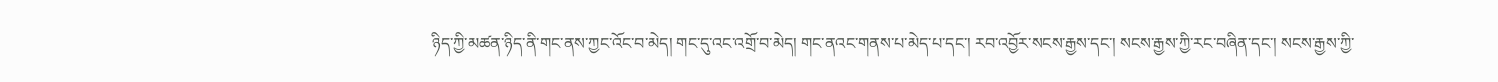ཉིད་ཀྱི་མཚན་ཉིད་ནི་གང་ནས་ཀྱང་འོང་བ་མེད། གང་དུ་འང་འགྲོ་བ་མེད། གང་ནའང་གནས་པ་མེད་པ་དང་། རབ་འབྱོར་སངས་རྒྱས་དང་། སངས་རྒྱས་ཀྱི་རང་བཞིན་དང་། སངས་རྒྱས་ཀྱི་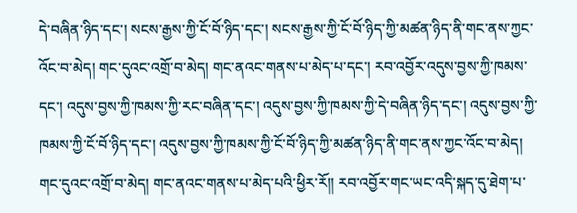དེ་བཞིན་ཉིད་དང་། སངས་རྒྱས་ཀྱི་ངོ་བོ་ཉིད་དང་། སངས་རྒྱས་ཀྱི་ངོ་བོ་ཉིད་ཀྱི་མཚན་ཉིད་ནི་གང་ནས་ཀྱང་འོང་བ་མེད། གང་དུའང་འགྲོ་བ་མེད། གང་ནའང་གནས་པ་མེད་པ་དང་། རབ་འབྱོར་འདུས་བྱས་ཀྱི་ཁམས་དང་། འདུས་བྱས་ཀྱི་ཁམས་ཀྱི་རང་བཞིན་དང་། འདུས་བྱས་ཀྱི་ཁམས་ཀྱི་དེ་བཞིན་ཉིད་དང་། འདུས་བྱས་ཀྱི་ཁམས་ཀྱི་ངོ་བོ་ཉིད་དང་། འདུས་བྱས་ཀྱི་ཁམས་ཀྱི་ངོ་བོ་ཉིད་ཀྱི་མཚན་ཉིད་ནི་གང་ནས་ཀྱང་འོང་བ་མེད། གང་དུའང་འགྲོ་བ་མེད། གང་ནའང་གནས་པ་མེད་པའི་ཕྱིར་རོ།། རབ་འབྱོར་གང་ཡང་འདི་སྐད་དུ་ཐེག་པ་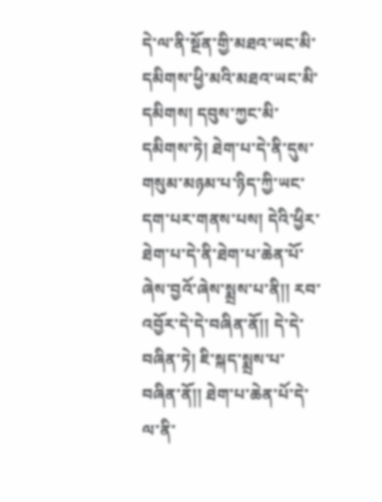དེ་ལ་ནི་སྔོན་གྱི་མཐའ་ཡང་མི་དམིགས་ཕྱི་མའི་མཐའ་ཡང་མི་དམིགས། དབུས་ཀྱང་མི་དམིགས་ཏེ། ཐེག་པ་དེ་ནི་དུས་གསུམ་མཉམ་པ་ཉིད་ཀྱི་ཡང་དག་པར་གནས་པས། དེའི་ཕྱིར་ཐེག་པ་དེ་ནི་ཐེག་པ་ཆེན་པོ་ཞེས་བྱའོ་ཞེས་སྨྲས་པ་ནི།། རབ་འབྱོར་དེ་དེ་བཞིན་ནོ།། དེ་དེ་བཞིན་ཏེ། ཇི་སྐད་སྨྲས་པ་བཞིན་ནོ།། ཐེག་པ་ཆེན་པོ་དེ་ལ་ནི་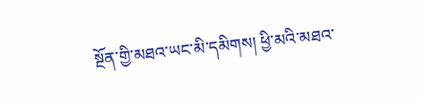སྔོན་གྱི་མཐའ་ཡང་མི་དམིགས། ཕྱི་མའི་མཐའ་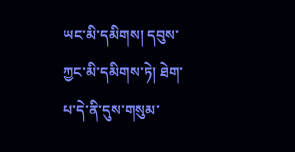ཡང་མི་དམིགས། དབུས་ཀྱང་མི་དམིགས་ཏེ། ཐེག་པ་དེ་ནི་དུས་གསུམ་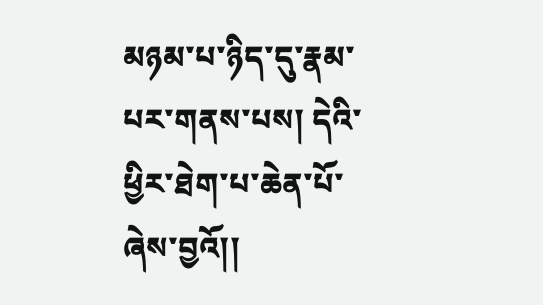མཉམ་པ་ཉིད་དུ་རྣམ་པར་གནས་པས། དེའི་ཕྱིར་ཐེག་པ་ཆེན་པོ་ཞེས་བྱའོ།།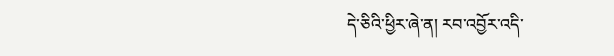དེ་ཅིའི་ཕྱིར་ཞེ་ན། རབ་འབྱོར་འདི་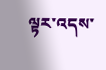ལྟར་འདས་